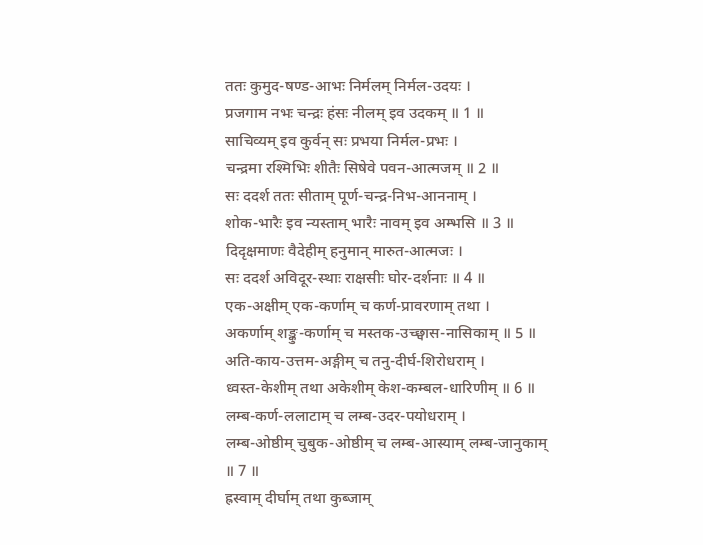ततः कुमुद-षण्ड-आभः निर्मलम् निर्मल-उदयः ।
प्रजगाम नभः चन्द्रः हंसः नीलम् इव उदकम् ॥ 1 ॥
साचिव्यम् इव कुर्वन् सः प्रभया निर्मल-प्रभः ।
चन्द्रमा रश्मिभिः शीतैः सिषेवे पवन-आत्मजम् ॥ 2 ॥
सः ददर्श ततः सीताम् पूर्ण-चन्द्र-निभ-आननाम् ।
शोक-भारैः इव न्यस्ताम् भारैः नावम् इव अम्भसि ॥ 3 ॥
दिदृक्षमाणः वैदेहीम् हनुमान् मारुत-आत्मजः ।
सः ददर्श अविदूर-स्थाः राक्षसीः घोर-दर्शनाः ॥ 4 ॥
एक-अक्षीम् एक-कर्णाम् च कर्ण-प्रावरणाम् तथा ।
अकर्णाम् शङ्कु-कर्णाम् च मस्तक-उच्छ्वास-नासिकाम् ॥ 5 ॥
अति-काय-उत्तम-अङ्गीम् च तनु-दीर्घ-शिरोधराम् ।
ध्वस्त-केशीम् तथा अकेशीम् केश-कम्बल-धारिणीम् ॥ 6 ॥
लम्ब-कर्ण-ललाटाम् च लम्ब-उदर-पयोधराम् ।
लम्ब-ओष्ठीम् चुबुक-ओष्ठीम् च लम्ब-आस्याम् लम्ब-जानुकाम् ॥ 7 ॥
ह्रस्वाम् दीर्घाम् तथा कुब्जाम्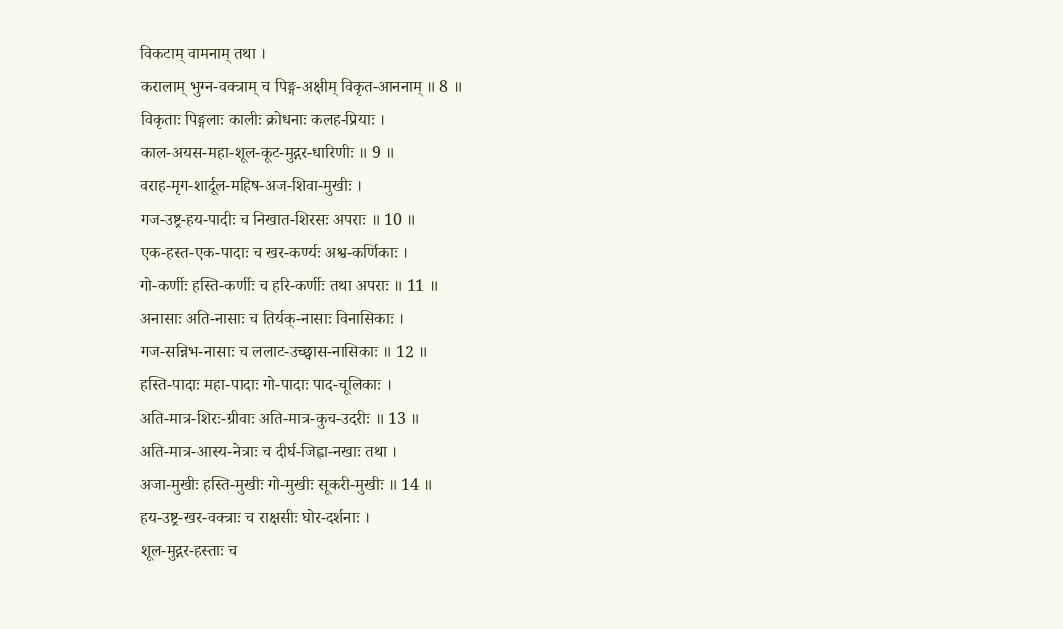विकटाम् वामनाम् तथा ।
करालाम् भुग्न-वक्त्राम् च पिङ्ग-अक्षीम् विकृत-आननाम् ॥ 8 ॥
विकृताः पिङ्गलाः कालीः क्रोधनाः कलह-प्रियाः ।
काल-अयस-महा-शूल-कूट-मुद्गर-धारिणीः ॥ 9 ॥
वराह-मृग-शार्दूल-महिष-अज-शिवा-मुखीः ।
गज-उष्ट्र-हय-पादीः च निखात-शिरसः अपराः ॥ 10 ॥
एक-हस्त-एक-पादाः च खर-कर्ण्यः अश्व-कर्णिकाः ।
गो-कर्णीः हस्ति-कर्णीः च हरि-कर्णीः तथा अपराः ॥ 11 ॥
अनासाः अति-नासाः च तिर्यक्-नासाः विनासिकाः ।
गज-सन्निभ-नासाः च ललाट-उच्छ्वास-नासिकाः ॥ 12 ॥
हस्ति-पादाः महा-पादाः गो-पादाः पाद-चूलिकाः ।
अति-मात्र-शिरः-ग्रीवाः अति-मात्र-कुच-उदरीः ॥ 13 ॥
अति-मात्र-आस्य-नेत्राः च दीर्घ-जिह्वा-नखाः तथा ।
अजा-मुखीः हस्ति-मुखीः गो-मुखीः सूकरी-मुखीः ॥ 14 ॥
हय-उष्ट्र-खर-वक्त्राः च राक्षसीः घोर-दर्शनाः ।
शूल-मुद्गर-हस्ताः च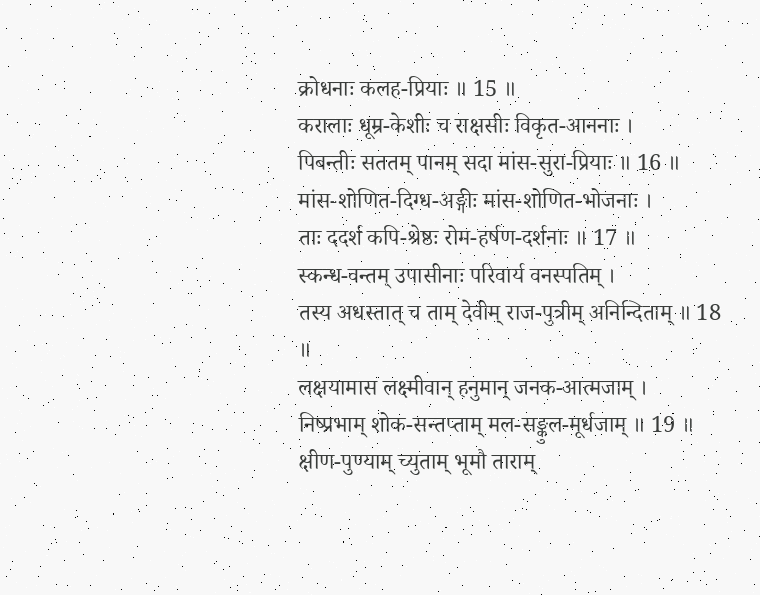क्रोधनाः कलह-प्रियाः ॥ 15 ॥
करालाः धूम्र-केशीः च राक्षसीः विकृत-आननाः ।
पिबन्तीः सततम् पानम् सदा मांस-सुरा-प्रियाः ॥ 16 ॥
मांस-शोणित-दिग्ध-अङ्गीः मांस-शोणित-भोजनाः ।
ताः ददर्श कपि-श्रेष्ठः रोम-हर्षण-दर्शनाः ॥ 17 ॥
स्कन्ध-वन्तम् उपासीनाः परिवार्य वनस्पतिम् ।
तस्य अधस्तात् च ताम् देवीम् राज-पुत्रीम् अनिन्दिताम् ॥ 18 ॥
लक्षयामास लक्ष्मीवान् हनुमान् जनक-आत्मजाम् ।
निष्प्रभाम् शोक-सन्तप्ताम् मल-सङ्कुल-मूर्धजाम् ॥ 19 ॥
क्षीण-पुण्याम् च्युताम् भूमौ ताराम्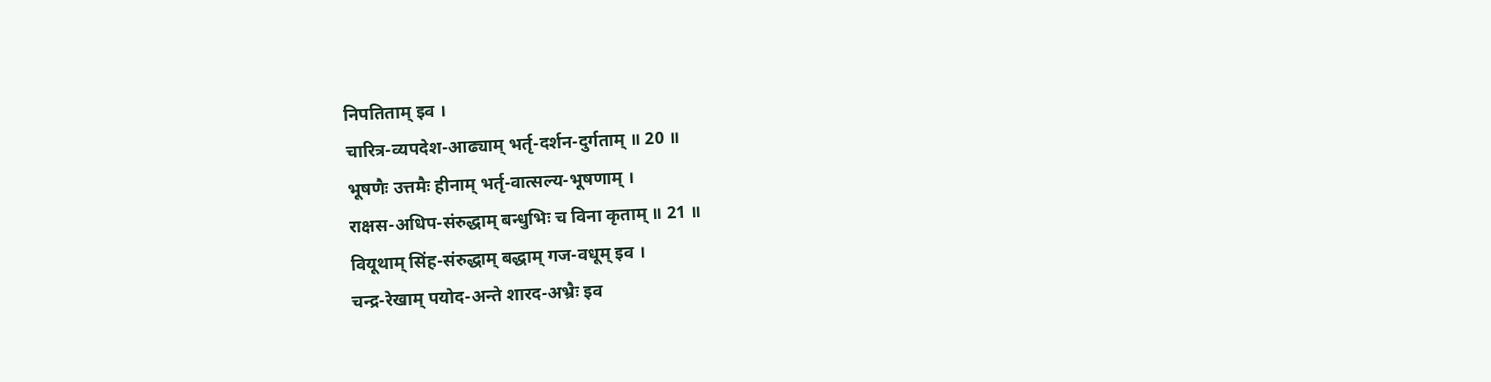निपतिताम् इव ।
चारित्र-व्यपदेश-आढ्याम् भर्तृ-दर्शन-दुर्गताम् ॥ 20 ॥
भूषणैः उत्तमैः हीनाम् भर्तृ-वात्सल्य-भूषणाम् ।
राक्षस-अधिप-संरुद्धाम् बन्धुभिः च विना कृताम् ॥ 21 ॥
वियूथाम् सिंह-संरुद्धाम् बद्धाम् गज-वधूम् इव ।
चन्द्र-रेखाम् पयोद-अन्ते शारद-अभ्रैः इव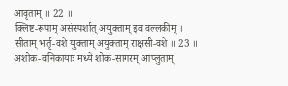आवृताम् ॥ 22 ॥
क्लिष्ट-रूपाम् असंस्पर्शात् अयुक्ताम् इव वल्लकीम् ।
सीताम् भर्तृ-वशे युक्ताम् अयुक्ताम् राक्षसी-वशे ॥ 23 ॥
अशोक-वनिकायाः मध्ये शोक-सागरम् आप्लुताम्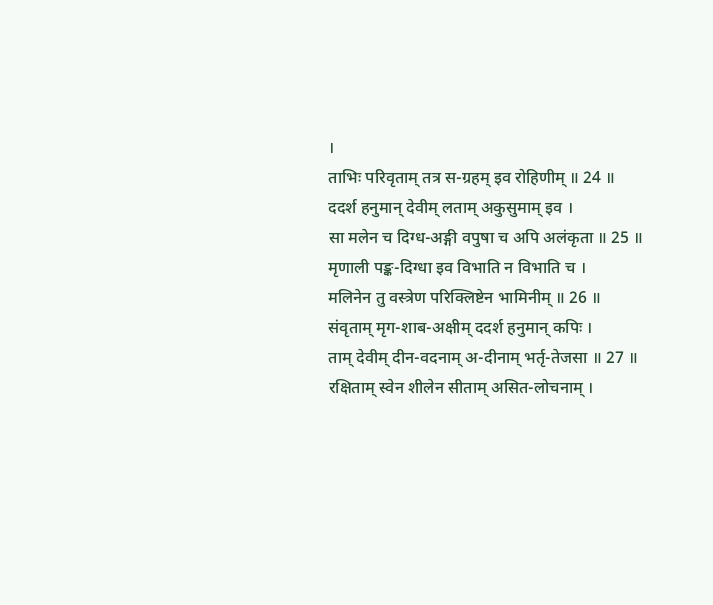।
ताभिः परिवृताम् तत्र स-ग्रहम् इव रोहिणीम् ॥ 24 ॥
ददर्श हनुमान् देवीम् लताम् अकुसुमाम् इव ।
सा मलेन च दिग्ध-अङ्गी वपुषा च अपि अलंकृता ॥ 25 ॥
मृणाली पङ्क-दिग्धा इव विभाति न विभाति च ।
मलिनेन तु वस्त्रेण परिक्लिष्टेन भामिनीम् ॥ 26 ॥
संवृताम् मृग-शाब-अक्षीम् ददर्श हनुमान् कपिः ।
ताम् देवीम् दीन-वदनाम् अ-दीनाम् भर्तृ-तेजसा ॥ 27 ॥
रक्षिताम् स्वेन शीलेन सीताम् असित-लोचनाम् ।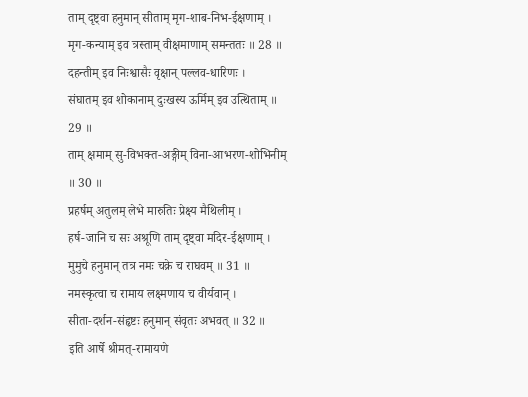ताम् दृष्ट्वा हनुमान् सीताम् मृग-शाब-निभ-ईक्षणाम् ।
मृग-कन्याम् इव त्रस्ताम् वीक्षमाणाम् समन्ततः ॥ 28 ॥
दहन्तीम् इव निःश्वासैः वृक्षान् पल्लव-धारिणः ।
संघातम् इव शोकानाम् दुःखस्य ऊर्मिम् इव उत्थिताम् ॥ 29 ॥
ताम् क्षमाम् सु-विभक्त-अङ्गीम् विना-आभरण-शोभिनीम् ॥ 30 ॥
प्रहर्षम् अतुलम् लेभे मारुतिः प्रेक्ष्य मैथिलीम् ।
हर्ष-जानि च सः अश्रूणि ताम् दृष्ट्वा मदिर-ईक्षणाम् ।
मुमुचे हनुमान् तत्र नमः चक्रे च राघवम् ॥ 31 ॥
नमस्कृत्वा च रामाय लक्ष्मणाय च वीर्यवान् ।
सीता-दर्शन-संहृष्टः हनुमान् संवृतः अभवत् ॥ 32 ॥
इति आर्षे श्रीमत्-रामायणे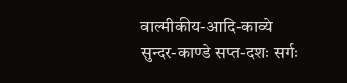वाल्मीकीय-आदि-काव्ये सुन्दर-काण्डे सप्त-दशः सर्गः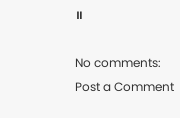॥

No comments:
Post a Comment